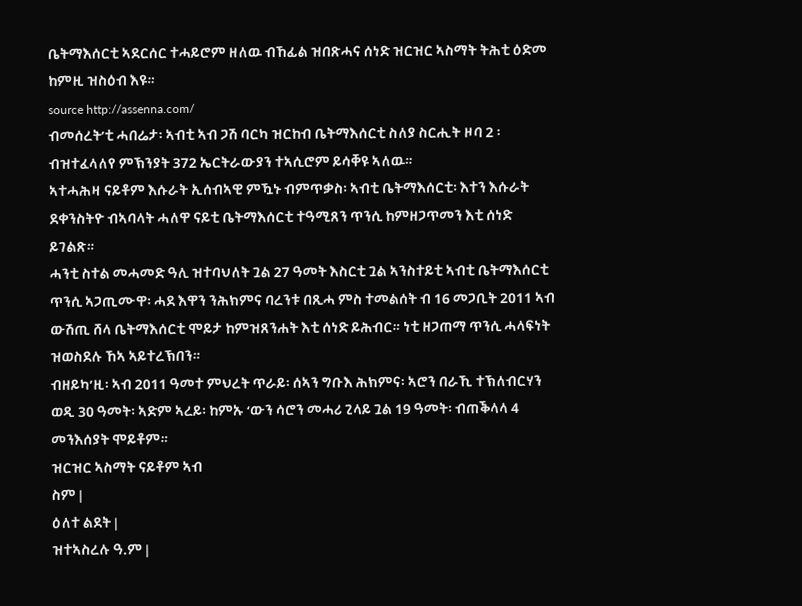ቤትማእሰርቲ ኣደርሰር ተሓይሮም ዘለዉ ብኸፊል ዝበጽሓና ሰነድ ዝርዝር ኣስማት ትሕቲ ዕድመ ከምዚ ዝስዕብ እዩ።
source http://assenna.com/
ብመሰረት’ቲ ሓበሬታ፡ ኣብቲ ኣብ ጋሽ ባርካ ዝርከብ ቤትማእሰርቲ ስለያ ስርሒት ዞባ 2 ፡ ብዝተፈላለየ ምኽንያት 372 ኤርትራውያን ተኣሲሮም ይሳቐዩ ኣለዉ።
ኣተሓሕዛ ናይቶም እሱራት ኢሰብኣዊ ምዃኑ ብምጥቃስ፡ ኣብቲ ቤትማእሰርቲ፡ እተን እሱራት ደቀንስትዮ ብኣባላት ሓለዋ ናይቲ ቤትማእሰርቲ ተዓሚጸን ጥንሲ ከምዘጋጥመን እቲ ሰነድ ይገልጽ።
ሓንቲ ስተል መሓመድ ዓሊ ዝተባህለት ጓል 27 ዓመት እስርቲ ጓል ኣንስተይቲ ኣብቲ ቤትማእሰርቲ ጥንሲ ኣጋጢሙዋ፡ ሓደ እዋን ንሕክምና ባረንቱ በጺሓ ምስ ተመልሰት ብ 16 መጋቢት 2011 ኣብ ውሽጢ ሸላ ቤትማእሰርቲ ሞይታ ከምዝጸንሐት እቲ ሰነድ ይሕብር። ነቲ ዘጋጠማ ጥንሲ ሓላፍነት ዝወስደሉ ኸኣ ኣይተረኽበን።
ብዘይካ’ዚ፡ ኣብ 2011 ዓመተ ምህረት ጥራይ፡ ሰኣን ግቡእ ሕክምና፡ ኣሮን በራኺ ተኽለብርሃን ወዲ 30 ዓመት፡ ኣድም ኣረይ፡ ከምኡ ‘ውን ሳሮን መሓሪ ጊላይ ጓል 19 ዓመት፡ ብጠቕላላ 4 መንእሰያት ሞይቶም።
ዝርዝር ኣስማት ናይቶም ኣብ
ስም |
ዕለተ ልደት |
ዝተኣስረሉ ዓ.ም |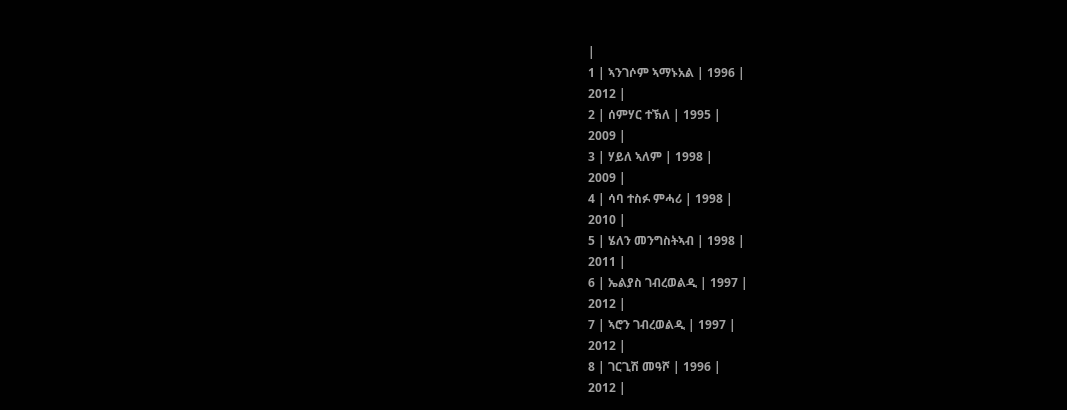|
1 | ኣንገሶም ኣማኑአል | 1996 |
2012 |
2 | ሰምሃር ተኽለ | 1995 |
2009 |
3 | ሃይለ ኣለም | 1998 |
2009 |
4 | ሳባ ተስፉ ምሓሪ | 1998 |
2010 |
5 | ሄለን መንግስትኣብ | 1998 |
2011 |
6 | ኤልያስ ገብረወልዲ | 1997 |
2012 |
7 | ኣሮን ገብረወልዲ | 1997 |
2012 |
8 | ገርጊሽ መዓሾ | 1996 |
2012 |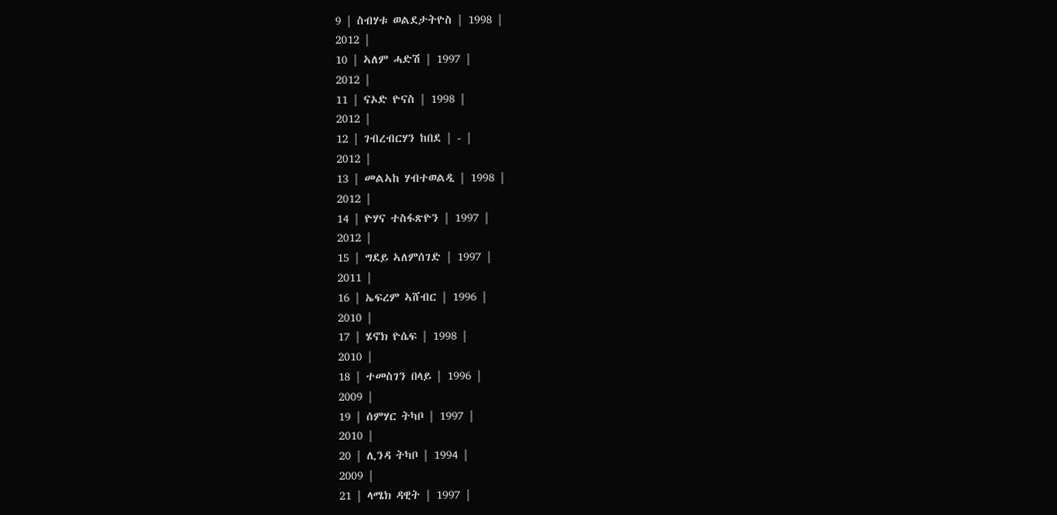9 | ስብሃቱ ወልደታትዮስ | 1998 |
2012 |
10 | ኣለም ሓድሽ | 1997 |
2012 |
11 | ናኦድ ዮናስ | 1998 |
2012 |
12 | ገብረብርሃን ከበደ | - |
2012 |
13 | መልኣከ ሃብተወልዲ | 1998 |
2012 |
14 | ዮሃና ተስፋጽዮን | 1997 |
2012 |
15 | ግደይ ኣለምሰገድ | 1997 |
2011 |
16 | ኤፍረም ኣሸብር | 1996 |
2010 |
17 | ሄኖክ ዮሴፍ | 1998 |
2010 |
18 | ተመስገን በላይ | 1996 |
2009 |
19 | ሰምሃር ትካቦ | 1997 |
2010 |
20 | ሊንዳ ትካቦ | 1994 |
2009 |
21 | ላሜክ ዳዊት | 1997 |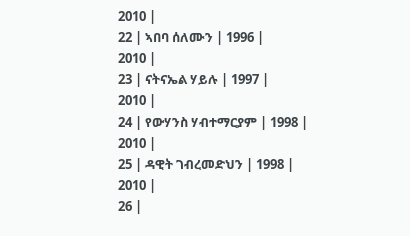2010 |
22 | ኣበባ ሰለሙን | 1996 |
2010 |
23 | ናትናኤል ሃይሉ | 1997 |
2010 |
24 | የውሃንስ ሃብተማርያም | 1998 |
2010 |
25 | ዳዊት ገብረመድህን | 1998 |
2010 |
26 |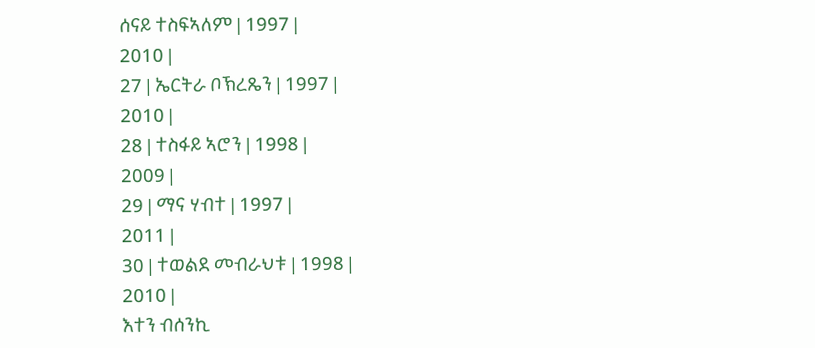ሰናይ ተስፍኣለም | 1997 |
2010 |
27 | ኤርትራ ቦኽረጼን | 1997 |
2010 |
28 | ተስፋይ ኣሮን | 1998 |
2009 |
29 | ማና ሃብተ | 1997 |
2011 |
30 | ተወልደ መብራህቱ | 1998 |
2010 |
እተን ብሰንኪ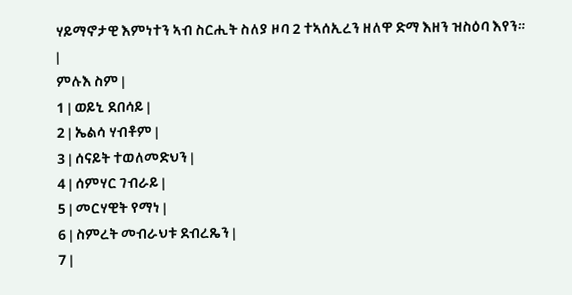ሃይማኖታዊ እምነተን ኣብ ስርሒት ስለያ ዞባ 2 ተኣሰኢረን ዘለዋ ድማ እዘን ዝስዕባ እየን።
|
ምሉእ ስም |
1 | ወይኒ ደበሳይ |
2 | ኤልሳ ሃብቶም |
3 | ሰናይት ተወለመድህን |
4 | ሰምሃር ገብራይ |
5 | መርሃዊት የማነ |
6 | ስምረት መብራህቱ ደብረጼን |
7 |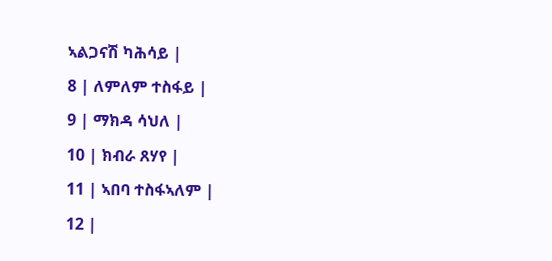ኣልጋናሽ ካሕሳይ |
8 | ለምለም ተስፋይ |
9 | ማክዳ ሳህለ |
10 | ክብራ ጸሃየ |
11 | ኣበባ ተስፋኣለም |
12 |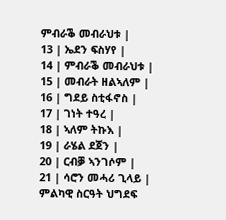ምብራቕ መብራህቱ |
13 | ኤደን ፍስሃየ |
14 | ምብራቕ መብራህቱ |
15 | መብራት ዘልኣለም |
16 | ግደይ ስቲፋኖስ |
17 | ገነት ተዓረ |
18 | ኣለም ትኩእ |
19 | ራሄል ደጀን |
20 | ርብቓ ኣንገሶም |
21 | ሳሮን መሓሪ ጊላይ |
ምልካዊ ስርዓት ህግደፍ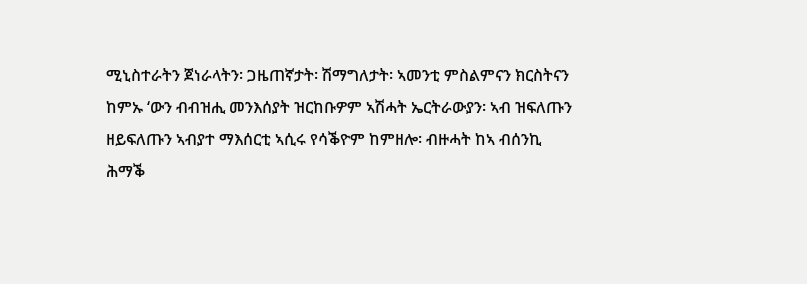ሚኒስተራትን ጀነራላትን፡ ጋዜጠኛታት፡ ሽማግለታት፡ ኣመንቲ ምስልምናን ክርስትናን ከምኡ ‘ውን ብብዝሒ መንእሰያት ዝርከቡዎም ኣሽሓት ኤርትራውያን፡ ኣብ ዝፍለጡን ዘይፍለጡን ኣብያተ ማእሰርቲ ኣሲሩ የሳቕዮም ከምዘሎ፡ ብዙሓት ከኣ ብሰንኪ ሕማቕ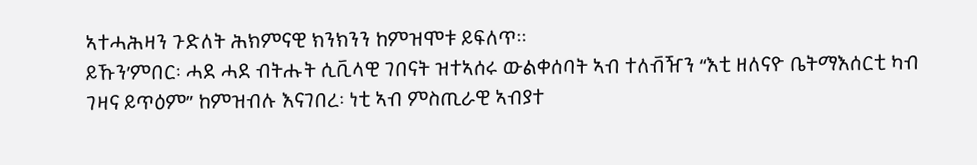ኣተሓሕዛን ጉድለት ሕክምናዊ ክንክንን ከምዝሞቱ ይፍለጥ።
ይኹን’ምበር፡ ሓደ ሓደ ብትሑት ሲቪላዊ ገበናት ዝተኣሰሩ ውልቀሰባት ኣብ ተለቭዥን “እቲ ዘለናዮ ቤትማእሰርቲ ካብ ገዛና ይጥዕም” ከምዝብሉ እናገበረ፡ ነቲ ኣብ ምስጢራዊ ኣብያተ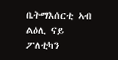ቤትማእሰርቲ ኣብ ልዕሊ ናይ ፖለቲካን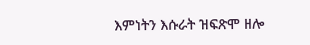እምነትን እሱራት ዝፍጽሞ ዘሎ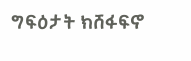ግፍዕታት ክሸፋፍኖ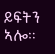ይፍትን ኣሎ።